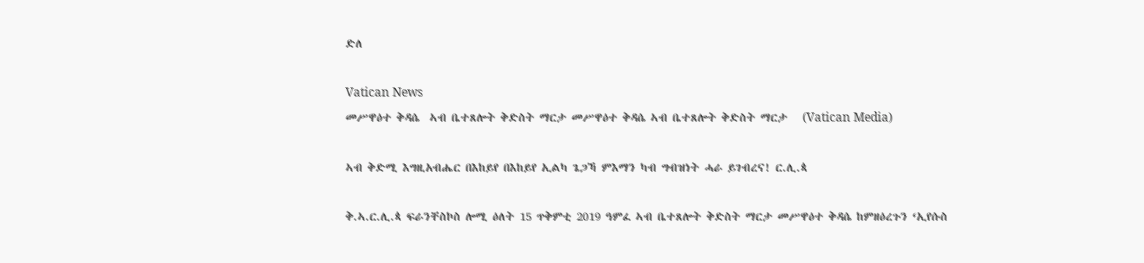ድለ

Vatican News
መሥዋዕተ ቅዳሴ  ኣብ ቤተጸሎት ቅድስት ማርታ መሥዋዕተ ቅዳሴ ኣብ ቤተጸሎት ቅድስት ማርታ   (Vatican Media)

ኣብ ቅድሚ እግዚአብሔር በእከይየ በእከይየ ኢልካ ጌጋኻ ምእማን ካብ ግብዝነት ሓራ ይገብረና! ር.ሊ.ጳ

ቅ.ኣ.ር.ሊ.ጳ ፍራንቸስኮስ ሎሚ ዕለት 15 ጥቅምቲ 2019 ዓምፈ ኣብ ቤተጸሎት ቅድስት ማርታ መሥዋዕተ ቅዳሴ ከምዘዕረጉን ‘ኢየሱስ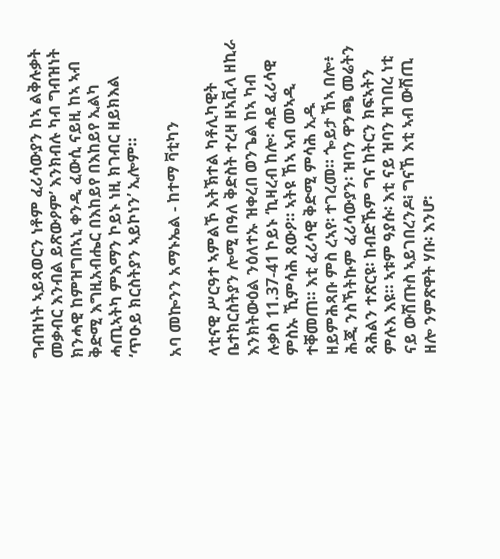ግብዝነት ኣይጻወርን ነቶም ፈሪሳውያን ከኣ ልቅሉቃት መቃብር እንብል ይጽውዖም’ እንክብሉ ካብ ግብዝነት ክንሓዊ ከምዝግበኣኒ ቀንዲ ፈውሲ ናይዚ ከኣ ኣብ ቅድሚ እግዚአብሔር በእከይየ በእከይየ ኢልካ ሓጢኣትካ ምእማን ኮይኑ ነዚ ክገብር ዘይክእል ‘ጥዑይ ክርስትያን ኣይኮነን’ ኢሎም።

አባ መኰንን አማኑኤል - ከተማ ቫቲካን

ላቲናዊ ሥርዓተ ኣምልኾ እትኽተል ካቶሊካዊት ቤተክርስትያን ሎሚ በዓለ ቅድስት ተረዛ ዘኣቪላ ዘኪራ እንክትውዕል ንዕለተኡ ዝቀረበ ወንጌል ከኣ ካብ ሉቃስ 11.37-41 ኮይኑ ‘ኪዛረብ ከሎ፡ ሓደ ፈሪሳዊ ምስኡ ኺምሳሕ ጸውዖ። ኣትዩ ኸኣ ኣብ መኣዲ ተቐመጠ። እቲ ፈሪሳዊ ቅድሚ ምሳሕ ኢዱ ዘይምሕጻቡ ምስ ረኣየ፡ ተገረመ። ጐይታ ኸኣ በሎ፥ ሕጂ ንስኻትኩም ፈሪሳውያን፡ ዝባን ዋንጫ መሬትን ጻሕልን ተጽርዩ፡ ከብድኹም ግና ከትርን ክፍኣትን ምሉእ እዩ። ኣቱም ዓያሱ፡ እቲ ናይ ዝባን ዝገበረ ነቲ ናይ ውሽጡስ ኣይገበረንዶ፧ ግናኸ እቲ ኣብ ውሽጢ ዘሎ ንምጽዋት ሃቡ፡ እንሆ፡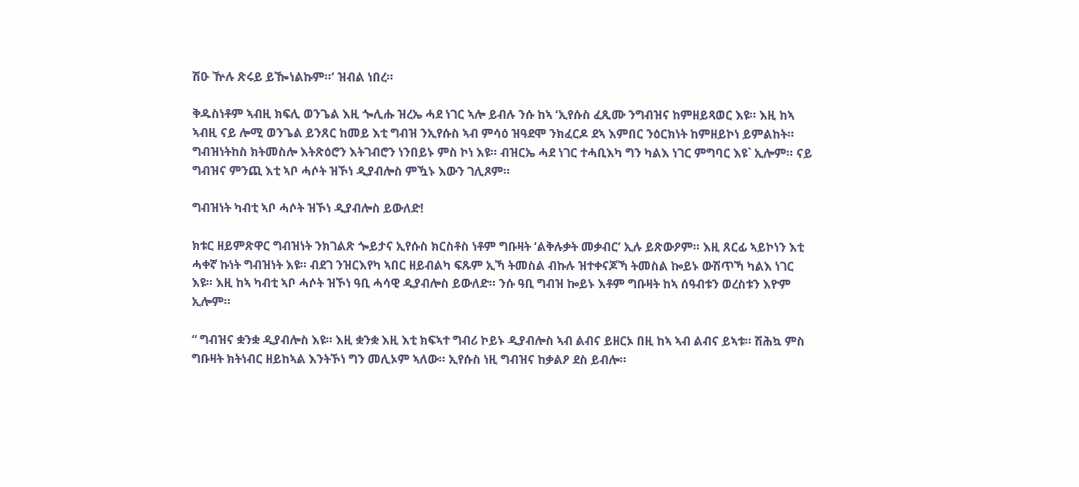ሽዑ ዅሉ ጽሩይ ይዀነልኩም።’ ዝብል ነበረ።

ቅዱስነቶም ኣብዚ ክፍሊ ወንጌል እዚ ጐሊሑ ዝረኤ ሓደ ነገር ኣሎ ይብሉ ንሱ ከኣ ‘ኢየሱስ ፈጺሙ ንግብዝና ከምዘይጻወር እዩ። እዚ ከኣ ኣብዚ ናይ ሎሚ ወንጌል ይንጸር ከመይ እቲ ግብዝ ንኢየሱስ ኣብ ምሳዕ ዝዓደሞ ንክፈርዶ ደኣ እምበር ንዕርክነት ከምዘይኮነ ይምልከት። ግብዝነትከስ ክትመስሎ እትጽዕሮን እትገብሮን ነንበይኑ ምስ ኮነ እዩ። ብዝርኤ ሓደ ነገር ተሓቢእካ ግን ካልእ ነገር ምግባር እዩ` ኢሎም። ናይ ግብዝና ምንጪ እቲ ኣቦ ሓሶት ዝኾነ ዲያብሎስ ምዃኑ እውን ገሊጾም።

ግብዝነት ካብቲ ኣቦ ሓሶት ዝኾነ ዲያብሎስ ይውለድ!

ክቱር ዘይምጽዋር ግብዝነት ንክገልጽ ጐይታና ኢየሱስ ክርስቶስ ነቶም ግቡዛት ‘ልቅሉቃት መቃብር’ ኢሉ ይጽውዖም። እዚ ጸርፊ ኣይኮነን እቲ ሓቀኛ ኩነት ግብዝነት እዩ። ብደገ ንዝርእየካ ኣበር ዘይብልካ ፍጹም ኢኻ ትመስል ብኩሉ ዝተቀናጆኻ ትመስል ኰይኑ ውሽጥኻ ካልእ ነገር እዩ። እዚ ከኣ ካብቲ ኣቦ ሓሶት ዝኾነ ዓቢ ሓሳዊ ዲያብሎስ ይውለድ። ንሱ ዓቢ ግብዝ ኰይኑ እቶም ግቡዛት ከኣ ሰዓብቱን ወረስቱን እዮም ኢሎም።

“ ግብዝና ቋንቋ ዲያብሎስ እዩ። እዚ ቋንቋ እዚ እቲ ክፍኣተ ግብሪ ኮይኑ ዲያብሎስ ኣብ ልብና ይዘርኦ በዚ ከኣ ኣብ ልብና ይኣቱ። ሽሕኳ ምስ ግቡዛት ክትነብር ዘይከኣል እንትኾነ ግን መሊኦም ኣለው። ኢየሱስ ነዚ ግብዝና ከቃልዖ ደስ ይብሎ።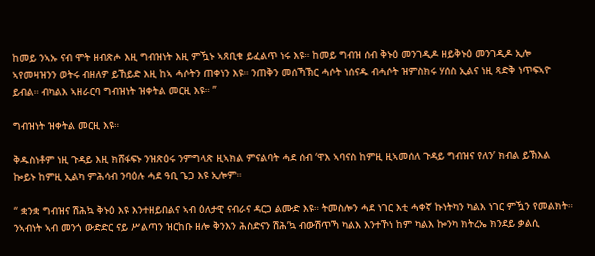ከመይ ንኣኡ ናብ ሞት ዘብጽሖ እዚ ግብዝነት እዚ ምዃኑ ኣጸቢቁ ይፈልጥ ነሩ እዩ። ከመይ ግብዝ ሰብ ቅኑዕ መንገዲዶ ዘይቅኑዕ መንገዲዶ ኢሎ ኣየመዛዝንን ወትሩ ብዘለዎ ይኸይድ እዚ ከኣ ሓሶትን ጠቀነን እዩ። ንጠቅን መሰኻኽር ሓሶት ነሰናዱ ብሓሶት ዝምስክሩ ሃሰስ ኢልና ነዚ ጻድቅ ነጥፍኣዮ ይብል። ብካልእ ኣዘራርባ ግብዝነት ዝቀትል መርዚ እዩ። ”

ግብዝነት ዝቀትል መርዚ እዩ።

ቅዱስነቶም ነዚ ጉዳይ እዚ ክሸፋፍኑ ንዝጽዕሩ ንምግላጽ ዚኣክል ምናልባት ሓደ ሰብ ‘ዋእ ኣባናስ ከምዚ ዚኣመሰለ ጉዳይ ግብዝና የለን’ ክብል ይኽእል ኰይኑ ከምዚ ኢልካ ምሕሳብ ንባዕሉ ሓደ ዓቢ ጌጋ እዩ ኢሎም።

“ ቋንቋ ግብዝና ሽሕኳ ቅኑዕ እዩ እንተዘይበልና ኣብ ዕለታዊ ናብራና ዳርጋ ልሙድ እዩ። ትመስሎን ሓደ ነገር እቲ ሓቀኛ ኩነትካን ካልእ ነገር ምዃን የመልክት። ንኣብነት ኣብ መንጎ ውድድር ናይ ሥልጣን ዝርከቡ ዘሎ ቅንእን ሕስድናን ሽሕ’ኳ ብውሽጥኻ ካልእ እንተኾነ ከም ካልእ ኰንካ ክትረኤ ክንደይ ቃልሲ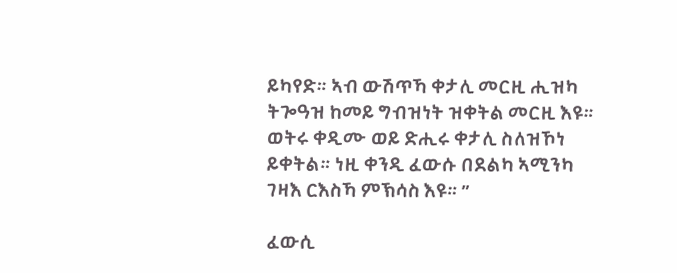ይካየድ። ኣብ ውሽጥኻ ቀታሊ መርዚ ሒዝካ ትጐዓዝ ከመይ ግብዝነት ዝቀትል መርዚ እዩ። ወትሩ ቀዲሙ ወይ ድሒሩ ቀታሊ ስለዝኾነ ይቀትል። ነዚ ቀንዲ ፈውሱ በደልካ ኣሚንካ ገዛእ ርእስኻ ምኽሳስ እዩ። ”

ፈውሲ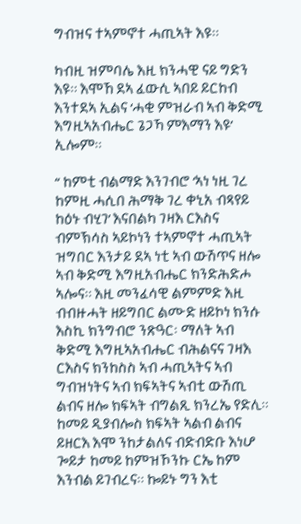ግብዝና ተኣምኖተ ሓጢኣት እዩ።

ካብዚ ዝምባሌ እዚ ክንሓዊ ናይ ግድን እዩ። እሞኸ ደኣ ፈውሲ ኣበይ ይርከብ እንተደኣ ኢልና ‘ሓቂ ምዝራብ ኣብ ቅድሚ እግዚኣአብሔር ጌጋኻ ምእማን እዩ’ ኢሎም።

“ ከምቲ ብልማድ እንገብሮ ‘ኣነ ነዚ ገረ ከምዚ ሓሲበ ሕማቅ ገረ ቀኒአ ብጻየይ ከዕኑ ብሂገ’ እናበልካ ገዛእ ርእስና ብምኽሳስ ኣይኮነን ተኣምኖተ ሓጢኣት ዝግበር እንታይ ደኣ ነቲ ኣብ ውሽጥና ዘሎ ኣብ ቅድሚ እግዚአብሔር ክንድሕድሖ ኣሎና። እዚ መንፈሳዊ ልምምድ እዚ ብብዙሓት ዘይግበር ልሙድ ዘይኮነ ክንሱ እስኪ ክንግብሮ ንጽዓር፡ ማለት ኣብ ቅድሚ እግዚኣአብሔር ብሕልናና ገዛእ ርእስና ክንከስስ ኣብ ሓጢኣትና ኣብ ግብዝነትና ኣብ ክፍኣትና ኣብቲ ውሽጢ ልብና ዘሎ ክፍኣት ብግልጺ ክንረኤ የድሊ። ከመይ ዲያብሎስ ክፍኣት ኣልብ ልብና ይዘርእ እሞ ንከታልለና ብድብድቡ እነሆ ጐይታ ከመይ ከምዝኾንኩ ርኤ ከም እንብል ይገብረና። ኰይኑ ግን እቲ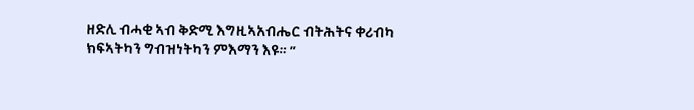ዘድሊ ብሓቂ ኣብ ቅድሚ እግዚኣአብሔር ብትሕትና ቀሪብካ ክፍኣትካን ግብዝነትካን ምእማን እዩ። ”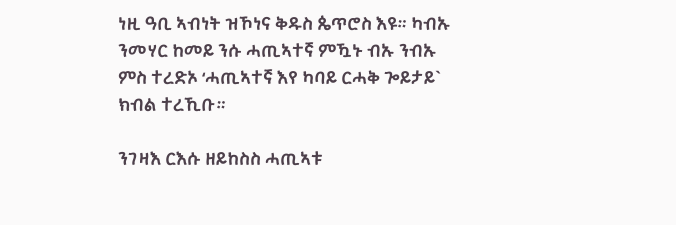ነዚ ዓቢ ኣብነት ዝኾነና ቅዱስ ጴጥሮስ እዩ። ካብኡ ንመሃር ከመይ ንሱ ሓጢኣተኛ ምዃኑ ብኡ ንብኡ ምስ ተረድኦ ‘ሓጢኣተኛ እየ ካባይ ርሓቅ ጐይታይ` ክብል ተረኺቡ።

ንገዛእ ርእሱ ዘይከስስ ሓጢኣቱ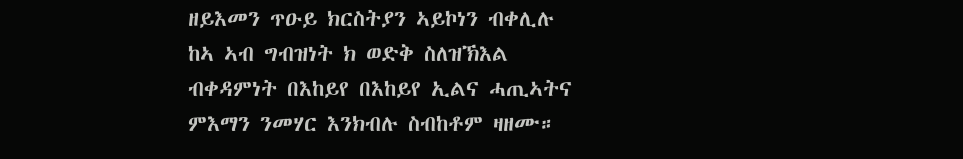ዘይእመን ጥዑይ ክርስትያን ኣይኮነን ብቀሊሉ ከኣ ኣብ ግብዝነት ክ ወድቅ ስለዝኽእል ብቀዳምነት በእከይየ በእከይየ ኢልና ሓጢኣትና ምእማን ንመሃር እንክብሉ ስብከቶም ዛዘሙ።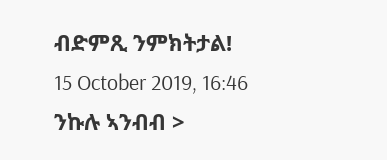ብድምጺ ንምክትታል!
15 October 2019, 16:46
ንኩሉ ኣንብብ >